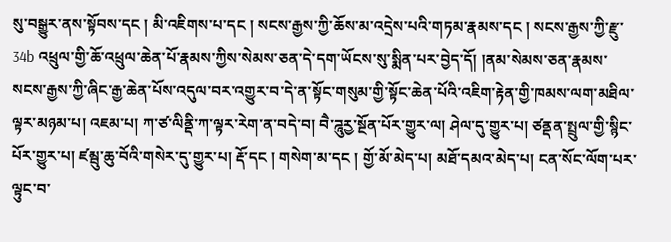སུ་བསྒྱུར་ནས་སྟོབས་དང ། མི་འཇིགས་པ་དང ། སངས་རྒྱས་ཀྱི་ཆོས་མ་འདྲེས་པའི་གཏམ་རྣམས་དང ། སངས་རྒྱས་ཀྱི་རྫུ་ 34b འཕྲུལ་གྱི་ཆོ་འཕྲུལ་ཆེན་པོ་རྣམས་ཀྱིས་སེམས་ཅན་དེ་དག་ཡོངས་སུ་སྨིན་པར་བྱེད་དོ། །ནམ་སེམས་ཅན་རྣམས་སངས་རྒྱས་ཀྱི་ཞིང་རྒྱ་ཆེན་པོས་འདུལ་བར་འགྱུར་བ་དེ་ན་སྟོང་གསུམ་གྱི་སྟོང་ཆེན་པོའི་འཇིག་རྟེན་གྱི་ཁམས་ལག་མཐིལ་ལྟར་མཉམ་པ། འཇམ་པ། ཀ་ཙ་ལིནྡི་ཀ་ལྟར་རེག་ན་བདེ་བ། བཻ་ཌཱུརྱ་སྔོན་པོར་གྱུར་ལ། ཤེལ་དུ་གྱུར་པ། ཙནྡན་སྤྲུལ་གྱི་སྙིང་པོར་གྱུར་པ། ཛམྦུ་ཆུ་བོའི་གསེར་དུ་གྱུར་པ། རྡོ་དང ། གསེག་མ་དང ། གྱོ་མོ་མེད་པ། མཐོ་དམའ་མེད་པ། ངན་སོང་ལོག་པར་ལྟུང་བ་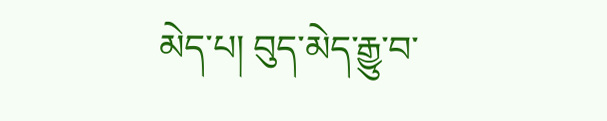མེད་པ། བུད་མེད་རྒྱུ་བ་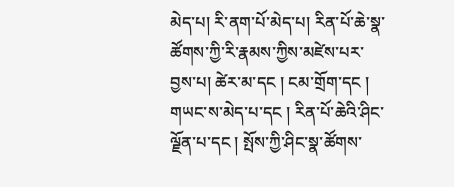མེད་པ། རི་ནག་པོ་མེད་པ། རིན་པོ་ཆེ་སྣ་ཚོགས་ཀྱི་རི་རྣམས་ཀྱིས་མཛེས་པར་བྱས་པ། ཚེར་མ་དང ། ངམ་གྲོག་དང ། གཡང་ས་མེད་པ་དང ། རིན་པོ་ཆེའི་ཤིང་ལྗོན་པ་དང ། སྤོས་ཀྱི་ཤིང་སྣ་ཚོགས་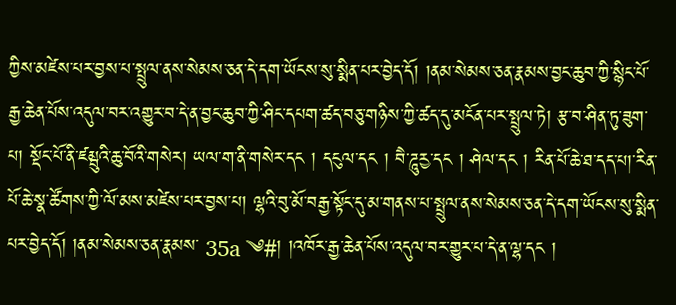ཀྱིས་མཛེས་པར་བྱས་པ་སྤྲུལ་ནས་སེམས་ཅན་དེ་དག་ཡོངས་སུ་སྨིན་པར་བྱེད་དོ། །ནམ་སེམས་ཅན་རྣམས་བྱང་ཆུབ་ཀྱི་སྙིང་པོ་རྒྱ་ཆེན་པོས་འདུལ་བར་འགྱུར་བ་དེ་ན་བྱང་ཆུབ་ཀྱི་ཤིང་དཔག་ཚད་བཅུ་གཉིས་ཀྱི་ཚད་དུ་མངོན་པར་སྤྲུལ་ཏེ། རྩ་བ་ཤིན་ཏུ་ཟུག་པ། སྡོང་པོ་ནི་ཛམྦུའི་ཆུ་བོའི་གསེར། ཡལ་ག་ནི་གསེར་དང ། དངུལ་དང ། བཻ་ཌཱུརྱ་དང ། ཤེལ་དང ། རིན་པོ་ཆེ་ཐ་དད་པ།་རིན་པོ་ཆེ་སྣ་ཚོགས་ཀྱི་ལོ་མས་མཛེས་པར་བྱས་པ། ལྷའི་བུ་མོ་བརྒྱ་སྟོང་དུ་མ་གནས་པ་སྤྲུལ་ནས་སེམས་ཅན་དེ་དག་ཡོངས་སུ་སྨིན་པར་བྱེད་དོ། །ནམ་སེམས་ཅན་རྣམས་ 35a ༄#། །འཁོར་རྒྱ་ཆེན་པོས་འདུལ་བར་གྱུར་པ་དེ་ན་ལྷ་དང །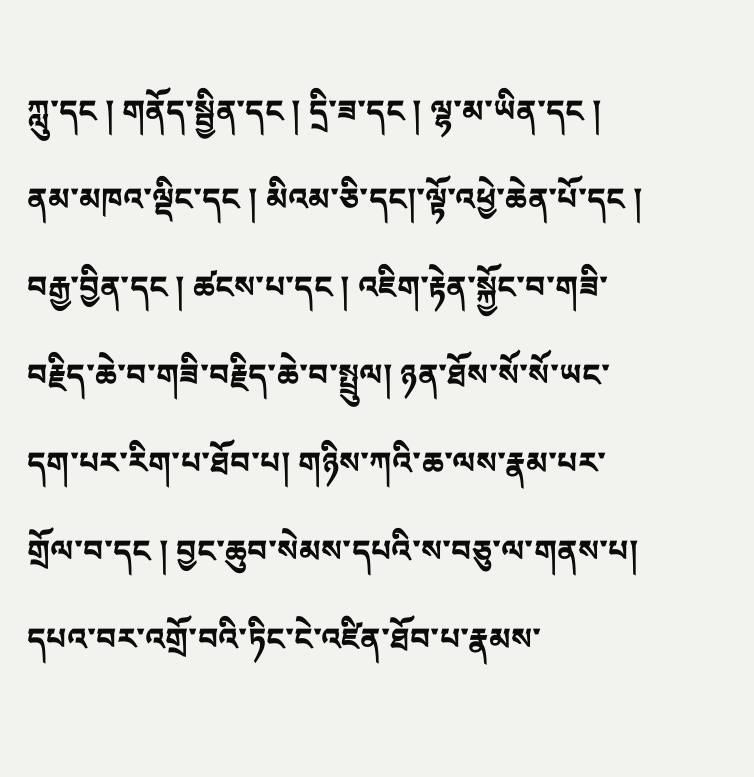ཀླུ་དང ། གནོད་སྦྱིན་དང ། དྲི་ཟ་དང ། ལྷ་མ་ཡིན་དང ། ནམ་མཁའ་ལྡིང་དང ། མིའམ་ཅི་དང།་ལྟོ་འཕྱེ་ཆེན་པོ་དང ། བརྒྱ་བྱིན་དང ། ཚངས་པ་དང ། འཇིག་རྟེན་སྐྱོང་བ་གཟི་བརྗིད་ཆེ་བ་གཟི་བརྗིད་ཆེ་བ་སྤྲུལ། ཉན་ཐོས་སོ་སོ་ཡང་དག་པར་རིག་པ་ཐོབ་པ། གཉིས་ཀའི་ཆ་ལས་རྣམ་པར་གྲོལ་བ་དང ། བྱང་ཆུབ་སེམས་དཔའི་ས་བཅུ་ལ་གནས་པ། དཔའ་བར་འགྲོ་བའི་ཏིང་ངེ་འཛིན་ཐོབ་པ་རྣམས་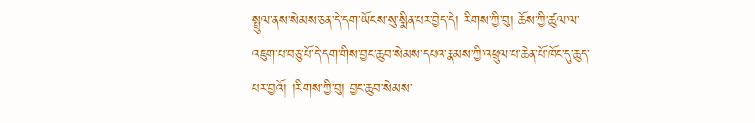སྤྲུལ་ནས་སེམས་ཅན་དེ་དག་ཡོངས་སུ་སྨིན་པར་བྱེད་དེ། རིགས་ཀྱི་བུ། ཆོས་ཀྱི་ཚུལ་ལ་འཇུག་པ་བཅུ་པོ་དེ་དག་གིས་བྱང་ཆུབ་སེམས་དཔའ་རྣམས་ཀྱི་འཕྲུལ་པ་ཆེན་པོ་ཁོང་དུ་ཆུད་པར་བྱའོ། །རིགས་ཀྱི་བུ། བྱང་ཆུབ་སེམས་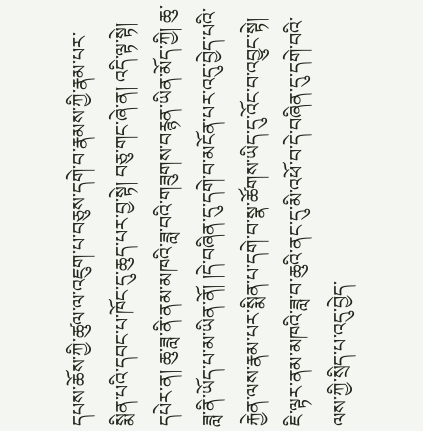དཔས་ཆོས་ཀྱི་ཚུལ་ལ་འཇུག་པ་བཅུས་དགེ་བ་རྣམས་ཀྱི་རྣམ་པར་སྨིན་པའི་དབང་པ་ཁོང་དུ་ཆུད་པར་བྱ་སྟེ། བཅུ་གང་ཞེ་ན། འདི་ལྟ་སྟེ། དཔེར་ན། ཆུ་ཟླ་ནི་ནམ་མཁའི་ཟླ་བའི་གཟུགས་བརྙན་ཡིན་མོད་ཀྱི། ཆུ་ཟླ་ནི་ཡོད་པ་མ་ཡིན་ནོ། །དེ་བཞིན་དུ་དགེ་བ་མངོན་པར་འདུ་བྱེད་པའི་རྐྱེན་ལས་རྣམ་པར་སྨིན་པ་དགེ་བ་སྣ་ཚོགས་ཡིད་དུ་འོང་བ་འབྱུང་སྟེ། ཇི་ལྟར་ནམ་མཁའི་ཟླ་བ་ཆུའི་ནང་དུ་མི་འཕོ་བ་དེ་བཞིན་དུ་དགེ་བའི་ལས་ཀྱི་སྲིད་པ་འདུ་བྱེད་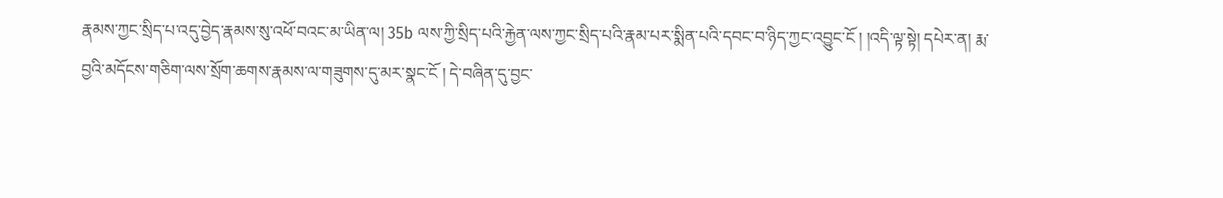རྣམས་ཀྱང་སྲིད་པ་འདུ་བྱེད་རྣམས་སུ་འཕོ་བའང་མ་ཡིན་ལ། 35b ལས་ཀྱི་སྲིད་པའི་རྐྱེན་ལས་ཀྱང་སྲིད་པའི་རྣམ་པར་སྨིན་པའི་དབང་བ་ཉིད་ཀྱང་འབྱུང་ངོ ། །འདི་ལྟ་སྟེ། དཔེར་ན། རྨ་བྱའི་མདོངས་གཅིག་ལས་སྲོག་ཆགས་རྣམས་ལ་གཟུགས་དུ་མར་སྣང་ངོ ། དེ་བཞིན་དུ་བྱང་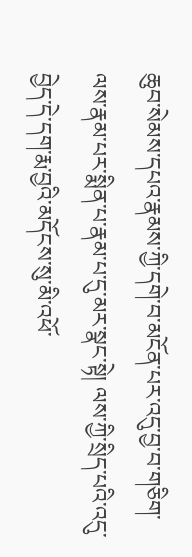ཆུབ་སེམས་དཔའ་རྣམས་ཀྱི་དགེ་བ་མངོན་པར་འདུ་བྱ་བ་གཅིག་ལས་རྣམ་པར་སྨིན་པ་རྣམ་པ་དུ་མར་སྣང་སྟེ། ལས་ཀྱི་སྲིད་པའི་འདུ་བྱེད་དེ་དག་རྨ་བྱའི་མདོངས་སུ་མི་འཕོ་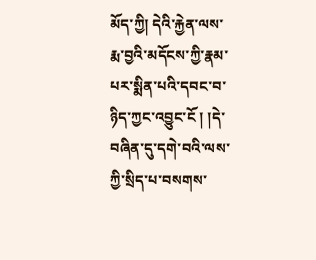མོད་ཀྱི། དེའི་རྐྱེན་ལས་རྨ་བྱའི་མདོངས་ཀྱི་རྣམ་པར་སྨིན་པའི་དབང་བ་ཉིད་ཀྱང་འབྱུང་ངོ ། །དེ་བཞིན་དུ་དགེ་བའི་ལས་ཀྱི་སྲིད་པ་བསགས་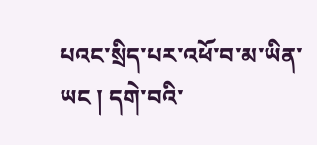པའང་སྲིད་པར་འཕོ་བ་མ་ཡིན་ཡང ། དགེ་བའི་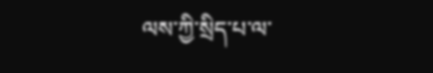ལས་ཀྱི་སྲིད་པ་ལ་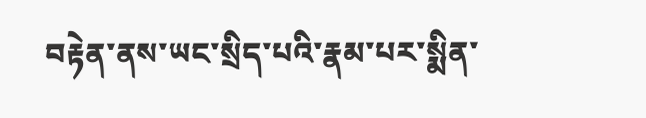བརྟེན་ནས་ཡང་སྲིད་པའི་རྣམ་པར་སྨིན་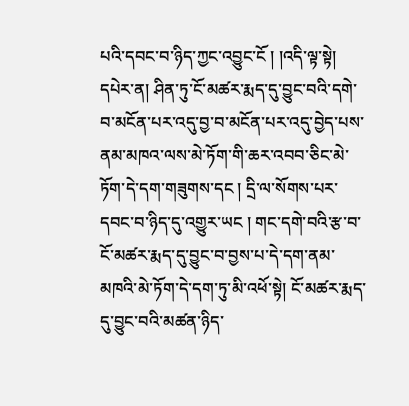པའི་དབང་བ་ཉིད་ཀྱང་འབྱུང་ངོ ། །འདི་ལྟ་སྟེ། དཔེར་ན། ཤིན་ཏུ་ངོ་མཚར་རྨད་དུ་བྱུང་བའི་དགེ་བ་མངོན་པར་འདུ་བྱ་བ་མངོན་པར་འདུ་བྱེད་པས་ནམ་མཁའ་ལས་མེ་ཏོག་གི་ཆར་འབབ་ཅིང་མེ་ཏོག་དེ་དག་གཟུགས་དང ། དྲི་ལ་སོགས་པར་དབང་བ་ཉིད་དུ་འགྱུར་ཡང ། གང་དགེ་བའི་རྩ་བ་ངོ་མཚར་རྨད་དུ་བྱུང་བ་བྱས་པ་དེ་དག་ནམ་མཁའི་མེ་ཏོག་དེ་དག་ཏུ་མི་འཕོ་སྟེ། ངོ་མཚར་རྨད་དུ་བྱུང་བའི་མཚན་ཉིད་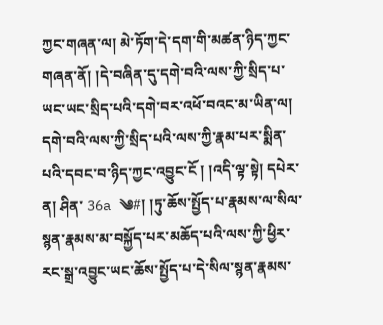ཀྱང་གཞན་ལ། མེ་ཏོག་དེ་དག་གི་མཚན་ཉིད་ཀྱང་གཞན་ནོ། །དེ་བཞིན་དུ་དགེ་བའི་ལས་ཀྱི་སྲིད་པ་ཡང་ཡང་སྲིད་པའི་དགེ་བར་འཕོ་བའང་མ་ཡིན་ལ། དགེ་བའི་ལས་ཀྱི་སྲིད་པའི་ལས་ཀྱི་རྣམ་པར་སྨིན་པའི་དབང་བ་ཉིད་ཀྱང་འབྱུང་ངོ ། །འདི་ལྟ་སྟེ། དཔེར་ན། ཤིན་ 36a ༄#། །ཏུ་ཆོས་སྤྱོད་པ་རྣམས་ལ་སིལ་སྙན་རྣམས་མ་བསྐྱོད་པར་མཆོད་པའི་ལས་ཀྱི་ཕྱིར་རང་སྒྲ་འབྱུང་ཡང་ཆོས་སྤྱོད་པ་དེ་སིལ་སྙན་རྣམས་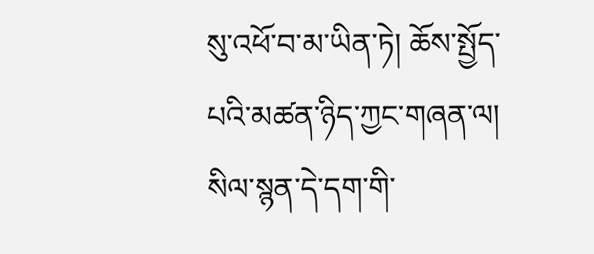སུ་འཕོ་བ་མ་ཡིན་ཏེ། ཆོས་སྤྱོད་པའི་མཚན་ཉིད་ཀྱང་གཞན་ལ། སིལ་སྙན་དེ་དག་གི་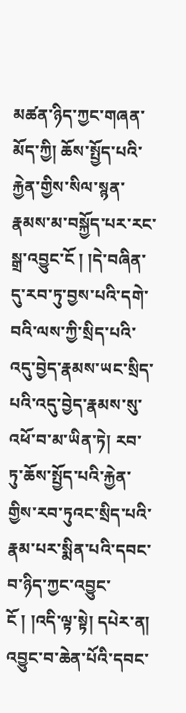མཚན་ཉིད་ཀྱང་གཞན་མོད་ཀྱི། ཆོས་སྤྱོད་པའི་རྐྱེན་གྱིས་སིལ་སྙན་རྣམས་མ་བསྐྱོད་པར་རང་སྒྲ་འབྱུང་ངོ ། །དེ་བཞིན་དུ་རབ་ཏུ་བྱས་པའི་དགེ་བའི་ལས་ཀྱི་སྲིད་པའི་འདུ་བྱེད་རྣམས་ཡང་སྲིད་པའི་འདུ་བྱེད་རྣམས་སུ་འཕོ་བ་མ་ཡིན་ཏེ། རབ་ཏུ་ཆོས་སྤྱོད་པའི་རྐྱེན་གྱིས་རབ་ཏུའང་སྲིད་པའི་རྣམ་པར་སྨིན་པའི་དབང་བ་ཉིད་ཀྱང་འབྱུང་ངོ ། །འདི་ལྟ་སྟེ། དཔེར་ན། འབྱུང་བ་ཆེན་པོའི་དབང་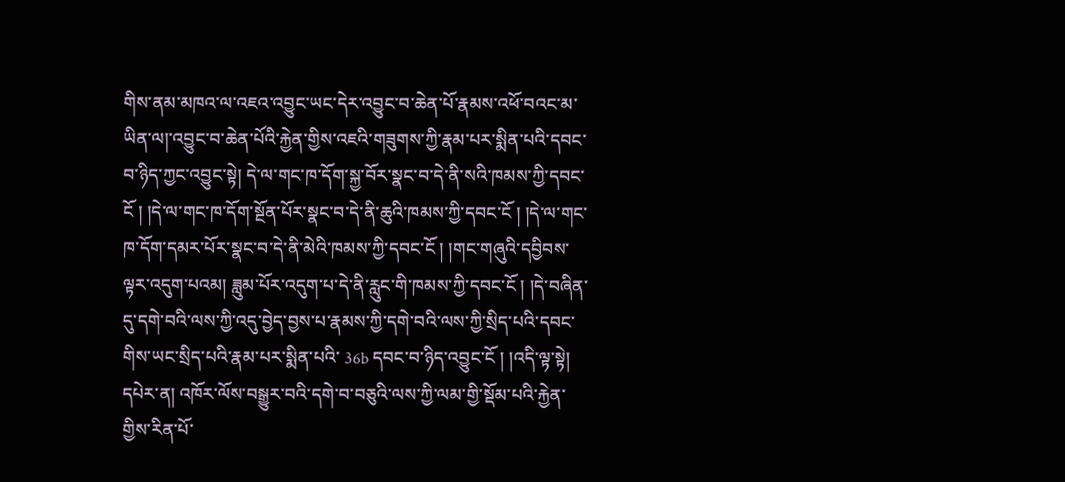གིས་ནམ་མཁའ་ལ་འཇའ་འབྱུང་ཡང་དེར་འབྱུང་བ་ཆེན་པོ་རྣམས་འཕོ་བའང་མ་ཡིན་ལ།་འབྱུང་བ་ཆེན་པོའི་རྐྱེན་གྱིས་འཇའི་གཟུགས་ཀྱི་རྣམ་པར་སྨིན་པའི་དབང་བ་ཉིད་ཀྱང་འབྱུང་སྟེ། དེ་ལ་གང་ཁ་དོག་སྐྱ་བོར་སྣང་བ་དེ་ནི་སའི་ཁམས་ཀྱི་དབང་ངོ ། །དེ་ལ་གང་ཁ་དོག་སྔོན་པོར་སྣང་བ་དེ་ནི་ཆུའི་ཁམས་ཀྱི་དབང་ངོ ། །དེ་ལ་གང་ཁ་དོག་དམར་པོར་སྣང་བ་དེ་ནི་མེའི་ཁམས་ཀྱི་དབང་ངོ ། །གང་གཞུའི་དབྱིབས་ལྟར་འདུག་པའམ། ཟླུམ་པོར་འདུག་པ་དེ་ནི་རླུང་གི་ཁམས་ཀྱི་དབང་ངོ ། །དེ་བཞིན་དུ་དགེ་བའི་ལས་ཀྱི་འདུ་བྱེད་བྱས་པ་རྣམས་ཀྱི་དགེ་བའི་ལས་ཀྱི་སྲིད་པའི་དབང་གིས་ཡང་སྲིད་པའི་རྣམ་པར་སྨིན་པའི་ 36b དབང་བ་ཉིད་འབྱུང་ངོ ། །འདི་ལྟ་སྟེ། དཔེར་ན། འཁོར་ལོས་བསྒྱུར་བའི་དགེ་བ་བཅུའི་ལས་ཀྱི་ལམ་གྱི་སྡོམ་པའི་རྐྱེན་གྱིས་རིན་པོ་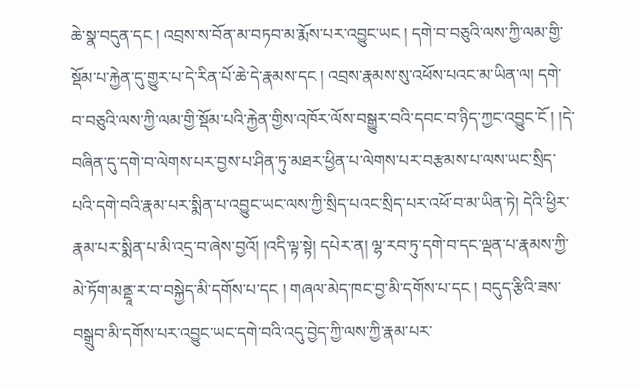ཆེ་སྣ་བདུན་དང ། འབྲས་ས་བོན་མ་བཏབ་མ་རྨོས་པར་འབྱུང་ཡང ། དགེ་བ་བཅུའི་ལས་ཀྱི་ལམ་གྱི་སྡོམ་པ་རྐྱེན་དུ་གྱུར་པ་དེ་རིན་པོ་ཆེ་དེ་རྣམས་དང ། འབྲས་རྣམས་སུ་འཕོས་པའང་མ་ཡིན་ལ། དགེ་བ་བཅུའི་ལས་ཀྱི་ལམ་གྱི་སྡོམ་པའི་རྐྱེན་གྱིས་འཁོར་ལོས་བསྒྱུར་བའི་དབང་བ་ཉིད་ཀྱང་འབྱུང་ངོ ། །དེ་བཞིན་དུ་དགེ་བ་ལེགས་པར་བྱས་པ་ཤིན་ཏུ་མཐར་ཕྱིན་པ་ལེགས་པར་བརྩམས་པ་ལས་ཡང་སྲིད་པའི་དགེ་བའི་རྣམ་པར་སྨིན་པ་འབྱུང་ཡང་ལས་ཀྱི་སྲིད་པའང་སྲིད་པར་འཕོ་བ་མ་ཡིན་ཏེ། དེའི་ཕྱིར་རྣམ་པར་སྨིན་པ་མི་འདྲ་བ་ཞེས་བྱའོ། །འདི་ལྟ་སྟེ། དཔེར་ན། ལྷ་རབ་ཏུ་དགེ་བ་དང་ལྡན་པ་རྣམས་ཀྱི་མེ་ཏོག་མནྡཱ་ར་བ་བསྐྱེད་མི་དགོས་པ་དང ། གཞལ་མེད་ཁང་བྱ་མི་དགོས་པ་དང ། བདུད་རྩིའི་ཟས་བསྒྲུབ་མི་དགོས་པར་འབྱུང་ཡང་དགེ་བའི་འདུ་བྱེད་ཀྱི་ལས་ཀྱི་རྣམ་པར་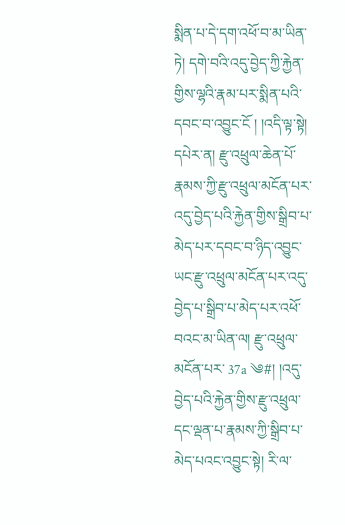སྨིན་པ་དེ་དག་འཕོ་བ་མ་ཡིན་ཏེ། དགེ་བའི་འདུ་བྱེད་ཀྱི་རྐྱེན་གྱིས་ལྷའི་རྣམ་པར་སྨིན་པའི་དབང་བ་འབྱུང་ངོ ། །འདི་ལྟ་སྟེ། དཔེར་ན། རྫུ་འཕྲུལ་ཆེན་པོ་རྣམས་ཀྱི་རྫུ་འཕྲུལ་མངོན་པར་འདུ་བྱེད་པའི་རྐྱེན་གྱིས་སྒྲིབ་པ་མེད་པར་དབང་བ་ཉིད་འབྱུང་ཡང་རྫུ་འཕྲུལ་མངོན་པར་འདུ་བྱེད་པ་སྒྲིབ་པ་མེད་པར་འཕོ་བའང་མ་ཡིན་ལ། རྫུ་འཕྲུལ་མངོན་པར་ 37a ༄#། །འདུ་བྱེད་པའི་རྐྱེན་གྱིས་རྫུ་འཕྲུལ་དང་ལྡན་པ་རྣམས་ཀྱི་སྒྲིབ་པ་མེད་པའང་འབྱུང་སྟེ། རི་ལ་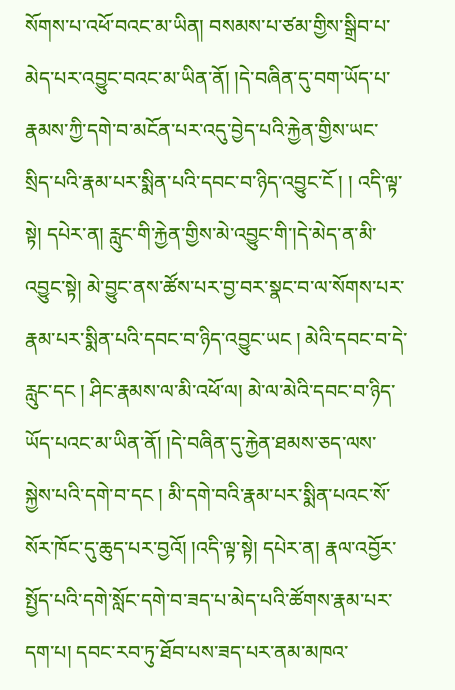སོགས་པ་འཕོ་བའང་མ་ཡིན། བསམས་པ་ཙམ་གྱིས་སྒྲིབ་པ་མེད་པར་འབྱུང་བའང་མ་ཡིན་ནོ། །དེ་བཞིན་དུ་བག་ཡོད་པ་རྣམས་ཀྱི་དགེ་བ་མངོན་པར་འདུ་བྱེད་པའི་རྐྱེན་གྱིས་ཡང་སྲིད་པའི་རྣམ་པར་སྨིན་པའི་དབང་བ་ཉིད་འབྱུང་ངོ ། ། འདི་ལྟ་སྟེ། དཔེར་ན། རླུང་གི་རྐྱེན་གྱིས་མེ་འབྱུང་གི་།དེ་མེད་ན་མི་འབྱུང་སྟེ། མེ་བྱུང་ནས་ཚོས་པར་བྱ་བར་སྣང་བ་ལ་སོགས་པར་རྣམ་པར་སྨིན་པའི་དབང་བ་ཉིད་འབྱུང་ཡང ། མེའི་དབང་བ་དེ་རླུང་དང ། ཤིང་རྣམས་ལ་མི་འཕོ་ལ། མེ་ལ་མེའི་དབང་བ་ཉིད་ཡོད་པའང་མ་ཡིན་ནོ། །དེ་བཞིན་དུ་རྐྱེན་ཐམས་ཅད་ལས་སྐྱེས་པའི་དགེ་བ་དང ། མི་དགེ་བའི་རྣམ་པར་སྨིན་པའང་སོ་སོར་ཁོང་དུ་ཆུད་པར་བྱའོ། །འདི་ལྟ་སྟེ། དཔེར་ན། རྣལ་འབྱོར་སྤྱོད་པའི་དགེ་སློང་དགེ་བ་ཟད་པ་མེད་པའི་ཚོགས་རྣམ་པར་དག་པ། དབང་རབ་ཏུ་ཐོབ་པས་ཟད་པར་ནམ་མཁའ་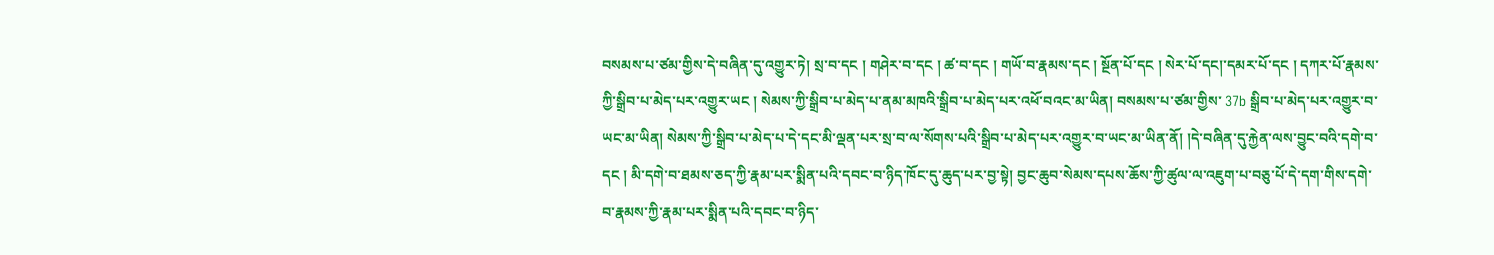བསམས་པ་ཙམ་གྱིས་དེ་བཞིན་དུ་འགྱུར་ཏེ། སྲ་བ་དང ། གཤེར་བ་དང ། ཚ་བ་དང ། གཡོ་བ་རྣམས་དང ། སྔོན་པོ་དང ། སེར་པོ་དང།་དམར་པོ་དང ། དཀར་པོ་རྣམས་ཀྱི་སྒྲིབ་པ་མེད་པར་འགྱུར་ཡང ། སེམས་ཀྱི་སྒྲིབ་པ་མེད་པ་ནམ་མཁའི་སྒྲིབ་པ་མེད་པར་འཕོ་བའང་མ་ཡིན། བསམས་པ་ཙམ་གྱིས་ 37b སྒྲིབ་པ་མེད་པར་འགྱུར་བ་ཡང་མ་ཡིན། སེམས་ཀྱི་སྒྲིབ་པ་མེད་པ་དེ་དང་མི་ལྡན་པར་སྲ་བ་ལ་སོགས་པའི་སྒྲིབ་པ་མེད་པར་འགྱུར་བ་ཡང་མ་ཡིན་ནོ། །དེ་བཞིན་དུ་རྐྱེན་ལས་བྱུང་བའི་དགེ་བ་དང ། མི་དགེ་བ་ཐམས་ཅད་ཀྱི་རྣམ་པར་སྨིན་པའི་དབང་བ་ཉིད་ཁོང་དུ་ཆུད་པར་བྱ་སྟེ། བྱང་ཆུབ་སེམས་དཔས་ཆོས་ཀྱི་ཚུལ་ལ་འཇུག་པ་བཅུ་པོ་དེ་དག་གིས་དགེ་བ་རྣམས་ཀྱི་རྣམ་པར་སྨིན་པའི་དབང་བ་ཉིད་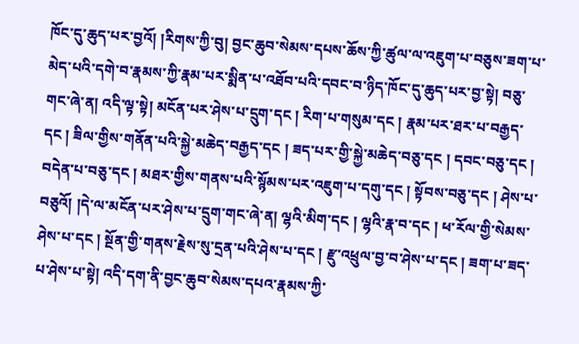ཁོང་དུ་ཆུད་པར་བྱའོ། །རིགས་ཀྱི་བུ། བྱང་ཆུབ་སེམས་དཔས་ཆོས་ཀྱི་ཚུལ་ལ་འཇུག་པ་བཅུས་ཟག་པ་མེད་པའི་དགེ་བ་རྣམས་ཀྱི་རྣམ་པར་སྨིན་པ་འཐོབ་པའི་དབང་བ་ཉིད་ཁོང་དུ་ཆུད་པར་བྱ་སྟེ། བཅུ་གང་ཞེ་ན། འདི་ལྟ་སྟེ། མངོན་པར་ཤེས་པ་དྲུག་དང ། རིག་པ་གསུམ་དང ། རྣམ་པར་ཐར་པ་བརྒྱད་དང ། ཟིལ་གྱིས་གནོན་པའི་སྐྱེ་མཆེད་བརྒྱད་དང ། ཟད་པར་གྱི་སྐྱེ་མཆེད་བཅུ་དང ། དབང་བཅུ་དང ། བདེན་པ་བཅུ་དང ། མཐར་གྱིས་གནས་པའི་སྙོམས་པར་འཇུག་པ་དགུ་དང ། སྟོབས་བཅུ་དང ། ཤེས་པ་བཅུའོ། །དེ་ལ་མངོན་པར་ཤེས་པ་དྲུག་གང་ཞེ་ན། ལྷའི་མིག་དང ། ལྷའི་རྣ་བ་དང ། ཕ་རོལ་གྱི་སེམས་ཤེས་པ་དང ། སྔོན་གྱི་གནས་རྗེས་སུ་དྲན་པའི་ཤེས་པ་དང ། རྫུ་འཕྲུལ་བྱ་བ་ཤེས་པ་དང ། ཟག་པ་ཟད་པ་ཤེས་པ་སྟེ། འདི་དག་ནི་བྱང་ཆུབ་སེམས་དཔའ་རྣམས་ཀྱི་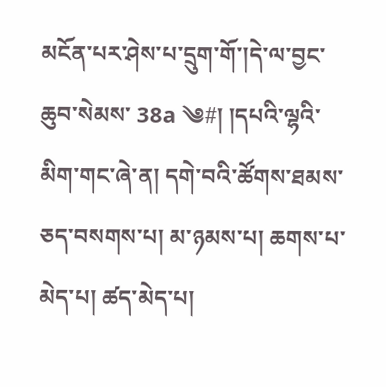མངོན་པར་ཤེས་པ་དྲུག་གོ་།དེ་ལ་བྱང་ཆུབ་སེམས་ 38a ༄#། །དཔའི་ལྷའི་མིག་གང་ཞེ་ན། དགེ་བའི་ཚོགས་ཐམས་ཅད་བསགས་པ། མ་ཉམས་པ། ཆགས་པ་མེད་པ། ཚད་མེད་པ།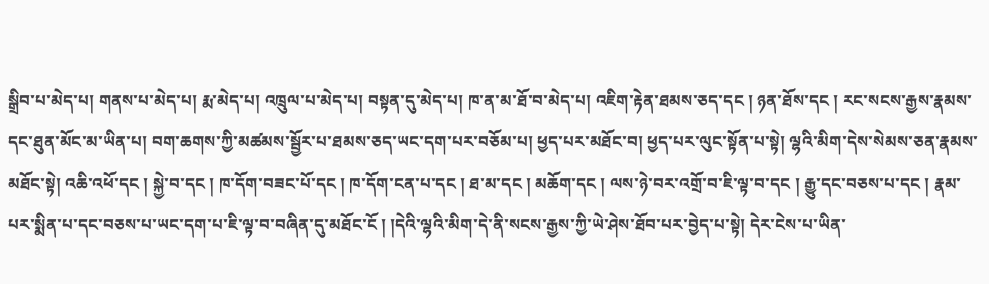སྒྲིབ་པ་མེད་པ། གནས་པ་མེད་པ། རྨ་མེད་པ། འཁྲུལ་པ་མེད་པ། བསྟན་དུ་མེད་པ། ཁ་ན་མ་ཐོ་བ་མེད་པ། འཇིག་རྟེན་ཐམས་ཅད་དང ། ཉན་ཐོས་དང ། རང་སངས་རྒྱས་རྣམས་དང་ཐུན་མོང་མ་ཡིན་པ། བག་ཆགས་ཀྱི་མཚམས་སྦྱོར་པ་ཐམས་ཅད་ཡང་དག་པར་བཅོམ་པ། ཕྱད་པར་མཐོང་བ། ཕྱད་པར་ལུང་སྟོན་པ་སྟེ། ལྷའི་མིག་དེས་སེམས་ཅན་རྣམས་མཐོང་སྟེ། འཆི་འཕོ་དང ། སྐྱེ་བ་དང ། ཁ་དོག་བཟང་པོ་དང ། ཁ་དོག་ངན་པ་དང ། ཐ་མ་དང ། མཆོག་དང ། ལས་ཉེ་བར་འགྲོ་བ་ཇི་ལྟ་བ་དང ། རྒྱུ་དང་བཅས་པ་དང ། རྣམ་པར་སྨིན་པ་དང་བཅས་པ་ཡང་དག་པ་ཇི་ལྟ་བ་བཞིན་དུ་མཐོང་ངོ ། །དེའི་ལྷའི་མིག་དེ་ནི་སངས་རྒྱས་ཀྱི་ཡེ་ཤེས་ཐོབ་པར་བྱེད་པ་སྟེ། དེར་ངེས་པ་ཡིན་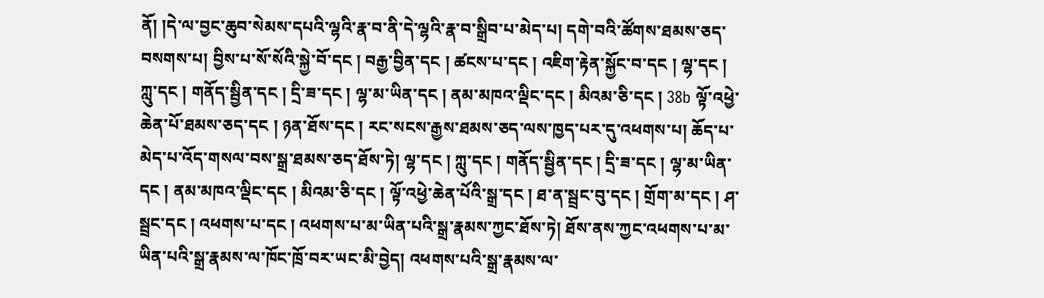ནོ། །དེ་ལ་བྱང་ཆུབ་སེམས་དཔའི་ལྷའི་རྣ་བ་ནི་དེ་ལྷའི་རྣ་བ་སྒྲིབ་པ་མེད་པ། དགེ་བའི་ཚོགས་ཐམས་ཅད་བསགས་པ། བྱིས་པ་སོ་སོའི་སྐྱེ་བོ་དང ། བརྒྱ་བྱིན་དང ། ཚངས་པ་དང ། འཇིག་རྟེན་སྐྱོང་བ་དང ། ལྷ་དང ། ཀླུ་དང ། གནོད་སྦྱིན་དང ། དྲི་ཟ་དང ། ལྷ་མ་ཡིན་དང ། ནམ་མཁའ་ལྡིང་དང ། མིའམ་ཅི་དང ། 38b ལྟོ་འཕྱེ་ཆེན་པོ་ཐམས་ཅད་དང ། ཉན་ཐོས་དང ། རང་སངས་རྒྱས་ཐམས་ཅད་ལས་ཁྱད་པར་དུ་འཕགས་པ། ཆོད་པ་མེད་པ་འོད་གསལ་བས་སྒྲ་ཐམས་ཅད་ཐོས་ཏེ། ལྷ་དང ། ཀླུ་དང ། གནོད་སྦྱིན་དང ། དྲི་ཟ་དང ། ལྷ་མ་ཡིན་དང ། ནམ་མཁའ་ལྡིང་དང ། མིའམ་ཅི་དང ། ལྟོ་འཕྱེ་ཆེན་པོའི་སྒྲ་དང ། ཐ་ན་སྦྲང་བུ་དང ། གྲོག་མ་དང ། ཤ་སྦྲང་དང ། འཕགས་པ་དང ། འཕགས་པ་མ་ཡིན་པའི་སྒྲ་རྣམས་ཀྱང་ཐོས་ཏེ། ཐོས་ནས་ཀྱང་འཕགས་པ་མ་ཡིན་པའི་སྒྲ་རྣམས་ལ་ཁོང་ཁྲོ་བར་ཡང་མི་བྱེད། འཕགས་པའི་སྒྲ་རྣམས་ལ་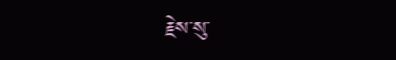རྗེས་སུ་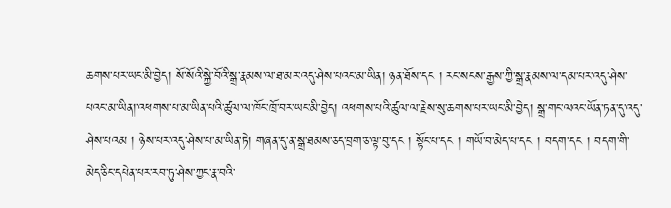ཆགས་པར་ཡང་མི་བྱེད། སོ་སོའི་སྐྱེ་བོའི་སྒྲ་རྣམས་ལ་ཐ་མར་འདུ་ཤེས་པའང་མ་ཡིན། ཉན་ཐོས་དང ། རང་སངས་རྒྱས་ཀྱི་སྒྲ་རྣམས་ལ་དམ་པར་འདུ་ཤེས་པའང་མ་ཡིན།་འཕགས་པ་མ་ཡིན་པའི་ཚུལ་ལ་ཁོང་ཁྲོ་བར་ཡང་མི་བྱེད། འཕགས་པའི་ཚུལ་ལ་རྗེས་སུ་ཆགས་པར་ཡང་མི་བྱེད། སྒྲ་གང་ལའང་ཡོན་ཏན་དུ་འདུ་ཤེས་པའམ ། ཉེས་པར་འདུ་ཤེས་པ་མ་ཡིན་ཏེ། གཞན་དུ་ན་སྒྲ་ཐམས་ཅད་བྲག་ཅ་ལྟ་བུ་དང ། སྟོང་པ་དང ། གཡོ་བ་མེད་པ་དང ། བདག་དང ། བདག་གི་མེད་ཅིང་དཔེན་པར་རབ་ཏུ་ཤེས་ཀྱང་རྣ་བའི་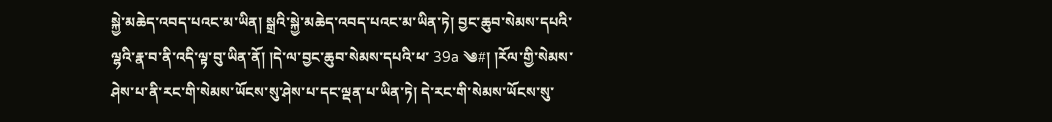སྐྱེ་མཆེད་འབད་པའང་མ་ཡིན། སྒྲའི་སྐྱེ་མཆེད་འབད་པའང་མ་ཡིན་ཏེ། བྱང་ཆུབ་སེམས་དཔའི་ལྷའི་རྣ་བ་ནི་འདི་ལྟ་བུ་ཡིན་ནོ། །དེ་ལ་བྱང་ཆུབ་སེམས་དཔའི་ཕ་ 39a ༄#། །རོལ་གྱི་སེམས་ཤེས་པ་ནི་རང་གི་སེམས་ཡོངས་སུ་ཤེས་པ་དང་ལྡན་པ་ཡིན་ཏེ། དེ་རང་གི་སེམས་ཡོངས་སུ་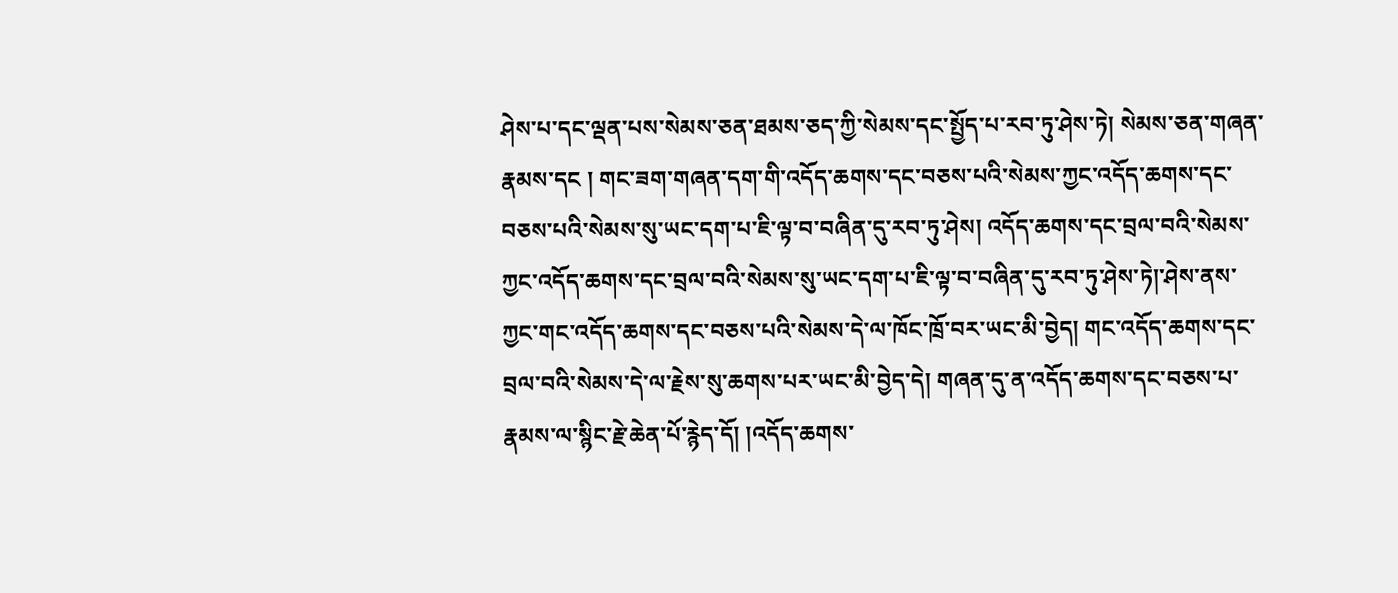ཤེས་པ་དང་ལྡན་པས་སེམས་ཅན་ཐམས་ཅད་ཀྱི་སེམས་དང་སྤྱོད་པ་རབ་ཏུ་ཤེས་ཏེ། སེམས་ཅན་གཞན་རྣམས་དང ། གང་ཟག་གཞན་དག་གི་འདོད་ཆགས་དང་བཅས་པའི་སེམས་ཀྱང་འདོད་ཆགས་དང་བཅས་པའི་སེམས་སུ་ཡང་དག་པ་ཇི་ལྟ་བ་བཞིན་དུ་རབ་ཏུ་ཤེས། འདོད་ཆགས་དང་བྲལ་བའི་སེམས་ཀྱང་འདོད་ཆགས་དང་བྲལ་བའི་སེམས་སུ་ཡང་དག་པ་ཇི་ལྟ་བ་བཞིན་དུ་རབ་ཏུ་ཤེས་ཏེ།་ཤེས་ནས་ཀྱང་གང་འདོད་ཆགས་དང་བཅས་པའི་སེམས་དེ་ལ་ཁོང་ཁྲོ་བར་ཡང་མི་བྱེད། གང་འདོད་ཆགས་དང་བྲལ་བའི་སེམས་དེ་ལ་རྗེས་སུ་ཆགས་པར་ཡང་མི་བྱེད་དེ། གཞན་དུ་ན་འདོད་ཆགས་དང་བཅས་པ་རྣམས་ལ་སྙིང་རྗེ་ཆེན་པོ་རྙེད་དོ། །འདོད་ཆགས་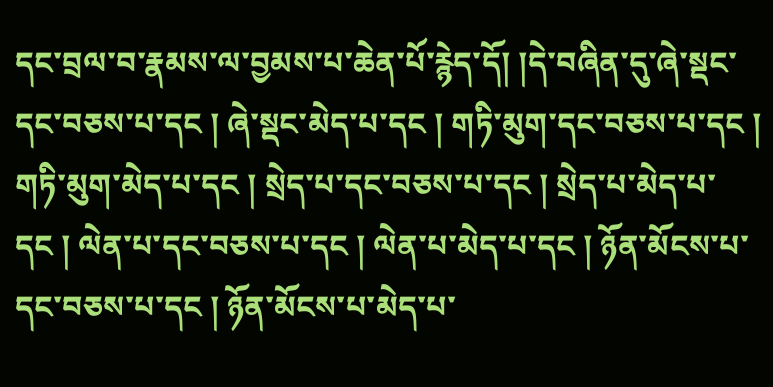དང་བྲལ་བ་རྣམས་ལ་བྱམས་པ་ཆེན་པོ་རྙེད་དོ། །དེ་བཞིན་དུ་ཞེ་སྡང་དང་བཅས་པ་དང ། ཞེ་སྡང་མེད་པ་དང ། གཏི་མུག་དང་བཅས་པ་དང ། གཏི་མུག་མེད་པ་དང ། སྲེད་པ་དང་བཅས་པ་དང ། སྲེད་པ་མེད་པ་དང ། ལེན་པ་དང་བཅས་པ་དང ། ལེན་པ་མེད་པ་དང ། ཉོན་མོངས་པ་དང་བཅས་པ་དང ། ཉོན་མོངས་པ་མེད་པ་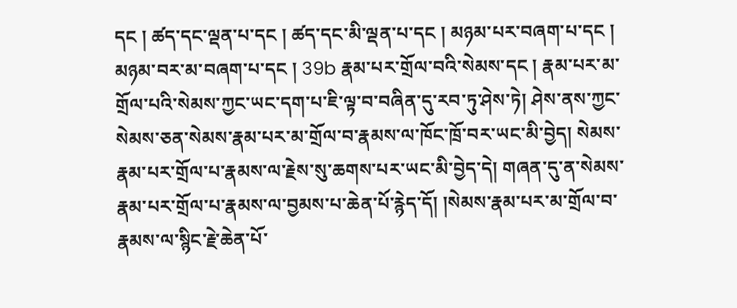དང ། ཚད་དང་ལྡན་པ་དང ། ཚད་དང་མི་ལྡན་པ་དང ། མཉམ་པར་བཞག་པ་དང ། མཉམ་བར་མ་བཞག་པ་དང ། 39b རྣམ་པར་གྲོལ་བའི་སེམས་དང ། རྣམ་པར་མ་གྲོལ་པའི་སེམས་ཀྱང་ཡང་དག་པ་ཇི་ལྟ་བ་བཞིན་དུ་རབ་ཏུ་ཤེས་ཏེ། ཤེས་ནས་ཀྱང་སེམས་ཅན་སེམས་རྣམ་པར་མ་གྲོལ་བ་རྣམས་ལ་ཁོང་ཁྲོ་བར་ཡང་མི་བྱེད། སེམས་རྣམ་པར་གྲོལ་པ་རྣམས་ལ་རྗེས་སུ་ཆགས་པར་ཡང་མི་བྱེད་དེ། གཞན་དུ་ན་སེམས་རྣམ་པར་གྲོལ་པ་རྣམས་ལ་བྱམས་པ་ཆེན་པོ་རྙེད་དོ། །སེམས་རྣམ་པར་མ་གྲོལ་བ་རྣམས་ལ་སྙིང་རྗེ་ཆེན་པོ་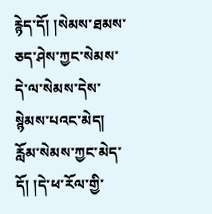རྙེད་དོ། །སེམས་ཐམས་ཅད་ཤེས་ཀྱང་སེམས་དེ་ལ་སེམས་དེས་སྙེམས་པའང་མེད། རློམ་སེམས་ཀྱང་མེད་དོ། །དེ་ཕ་རོལ་གྱི་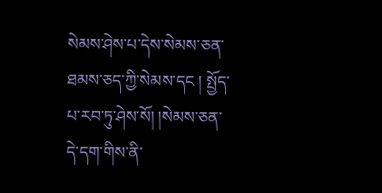སེམས་ཤེས་པ་དེས་སེམས་ཅན་ཐམས་ཅད་ཀྱི་སེམས་དང ། སྤྱོད་པ་རབ་ཏུ་ཤེས་སོ། །སེམས་ཅན་དེ་དག་གིས་ནི་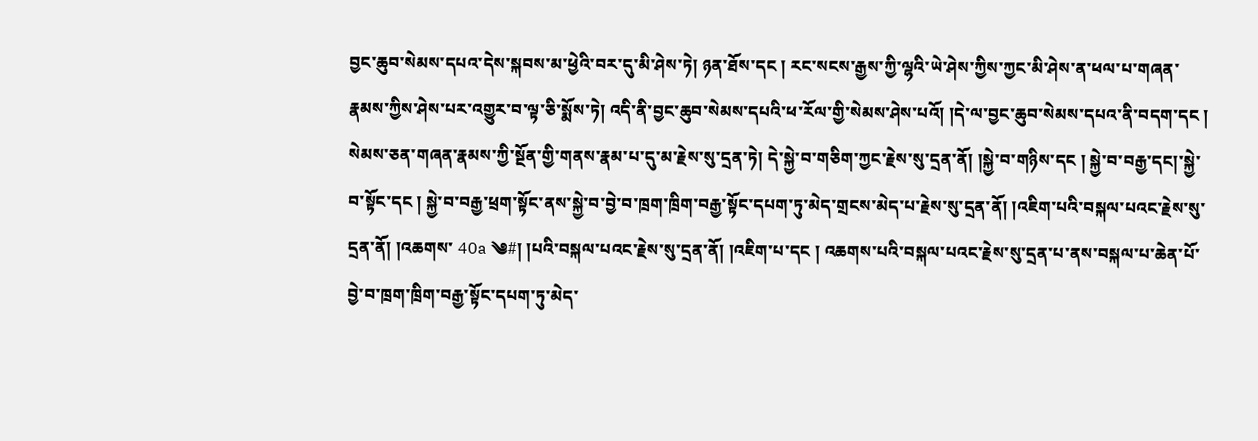བྱང་ཆུབ་སེམས་དཔའ་དེས་སྐབས་མ་ཕྱེའི་བར་དུ་མི་ཤེས་ཏེ། ཉན་ཐོས་དང ། རང་སངས་རྒྱས་ཀྱི་ལྷའི་ཡེ་ཤེས་ཀྱིས་ཀྱང་མི་ཤེས་ན་ཕལ་པ་གཞན་རྣམས་ཀྱིས་ཤེས་པར་འགྱུར་བ་ལྟ་ཅི་སྨོས་ཏེ། འདི་ནི་བྱང་ཆུབ་སེམས་དཔའི་ཕ་རོལ་གྱི་སེམས་ཤེས་པའོ། །དེ་ལ་བྱང་ཆུབ་སེམས་དཔའ་ནི་བདག་དང ། སེམས་ཅན་གཞན་རྣམས་ཀྱི་སྔོན་གྱི་གནས་རྣམ་པ་དུ་མ་རྗེས་སུ་དྲན་ཏེ། དེ་སྐྱེ་བ་གཅིག་ཀྱང་རྗེས་སུ་དྲན་ནོ། །སྐྱེ་བ་གཉིས་དང ། སྐྱེ་བ་བརྒྱ་དང།་སྐྱེ་བ་སྟོང་དང ། སྐྱེ་བ་བརྒྱ་ཕྲག་སྟོང་ནས་སྐྱེ་བ་བྱེ་བ་ཁྲག་ཁྲིག་བརྒྱ་སྟོང་དཔག་ཏུ་མེད་གྲངས་མེད་པ་རྗེས་སུ་དྲན་ནོ། །འཇིག་པའི་བསྐལ་པའང་རྗེས་སུ་དྲན་ནོ། །འཆགས་ 40a ༄#། །པའི་བསྐལ་པའང་རྗེས་སུ་དྲན་ནོ། །འཇིག་པ་དང ། འཆགས་པའི་བསྐལ་པའང་རྗེས་སུ་དྲན་པ་ནས་བསྐལ་པ་ཆེན་པོ་བྱེ་བ་ཁྲག་ཁྲིག་བརྒྱ་སྟོང་དཔག་ཏུ་མེད་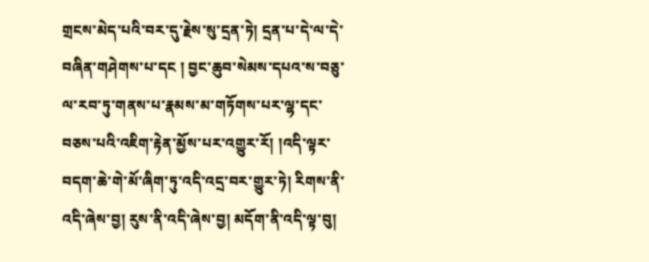གྲངས་མེད་པའི་བར་དུ་རྗེས་སུ་དྲན་ཏེ། དྲན་པ་དེ་ལ་དེ་བཞིན་གཤེགས་པ་དང ། བྱང་ཆུབ་སེམས་དཔའ་ས་བཅུ་ལ་རབ་ཏུ་གནས་པ་རྣམས་མ་གཏོགས་པར་ལྷ་དང་བཅས་པའི་འཇིག་རྟེན་མྱོས་པར་འགྱུར་རོ། །འདི་ལྟར་བདག་ཆེ་གེ་མོ་ཞིག་ཏུ་འདི་འདྲ་བར་གྱུར་ཏེ། རིགས་ནི་འདི་ཞེས་བྱ། རུས་ནི་འདི་ཞེས་བྱ། མདོག་ནི་འདི་ལྟ་བུ།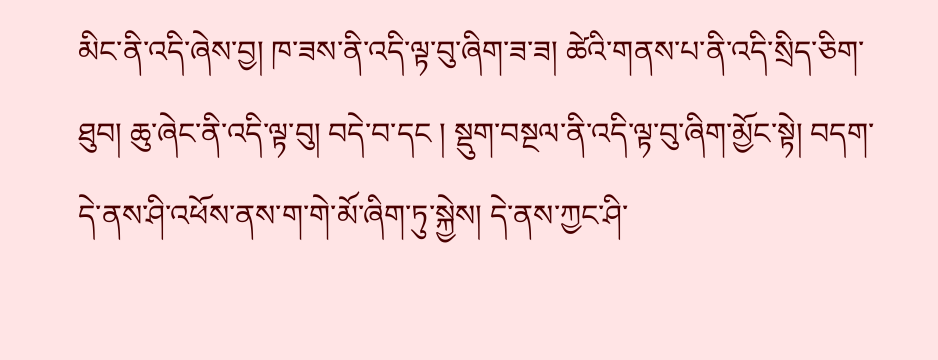མིང་ནི་འདི་ཞེས་བྱ། ཁ་ཟས་ནི་འདི་ལྟ་བུ་ཞིག་ཟ་ཟ། ཚེའི་གནས་པ་ནི་འདི་སྲིད་ཅིག་ཐུབ། ཆུ་ཞེང་ནི་འདི་ལྟ་བུ། བདེ་བ་དང ། སྡུག་བསྔལ་ནི་འདི་ལྟ་བུ་ཞིག་མྱོང་སྟེ། བདག་དེ་ནས་ཤི་འཕོས་ནས་ག་གེ་མོ་ཞིག་ཏུ་སྐྱེས། དེ་ནས་ཀྱང་ཤི་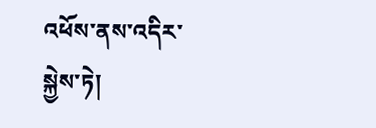འཕོས་ནས་འདིར་སྐྱེས་ཏེ།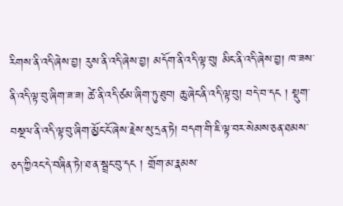རིགས་ནི་འདི་ཞེས་བྱ། རུས་ནི་འདི་ཞེས་བྱ། མདོག་ནི་འདི་ལྟ་བུ། མིང་ནི་འདི་ཞེས་བྱ། ཁ་ཟས་ནི་འདི་ལྟ་བུ་ཞིག་ཟ་ཟ། ཚེ་ནི་འདི་ཙམ་ཞིག་ཏུ་ཐུབ། ཆུ་ཞེང་ནི་འདི་ལྟ་བུ། བདེ་བ་དང ། སྡུག་བསྔལ་ནི་འདི་ལྟ་བུ་ཞིག་མྱོང་ངོ་ཞེས་རྗེས་སུ་དྲན་ཏེ། བདག་གི་ཇི་ལྟ་བར་སེམས་ཅན་ཐམས་ཅད་ཀྱིའང་དེ་བཞིན་ཏེ།་ཐ་ན་སྦྲང་བུ་དང ། གྲོག་མ་རྣམས་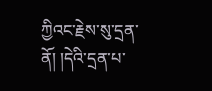ཀྱིའང་རྗེས་སུ་དྲན་ནོ། །དེའི་དྲན་པ་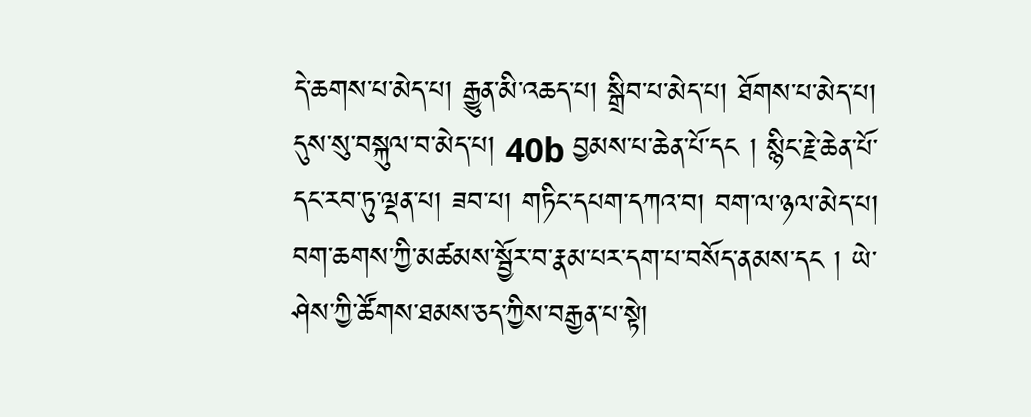དེ་ཆགས་པ་མེད་པ། རྒྱུན་མི་འཆད་པ། སྒྲིབ་པ་མེད་པ། ཐོགས་པ་མེད་པ། དུས་སུ་བསྐུལ་བ་མེད་པ། 40b བྱམས་པ་ཆེན་པོ་དང ། སྙིང་རྗེ་ཆེན་པོ་དང་རབ་ཏུ་ལྡན་པ། ཟབ་པ། གཏིང་དཔག་དཀའ་བ། བག་ལ་ཉལ་མེད་པ། བག་ཆགས་ཀྱི་མཚམས་སྦྱོར་བ་རྣམ་པར་དག་པ་བསོད་ནམས་དང ། ཡེ་ཤེས་ཀྱི་ཚོགས་ཐམས་ཅད་ཀྱིས་བརྒྱན་པ་སྟེ།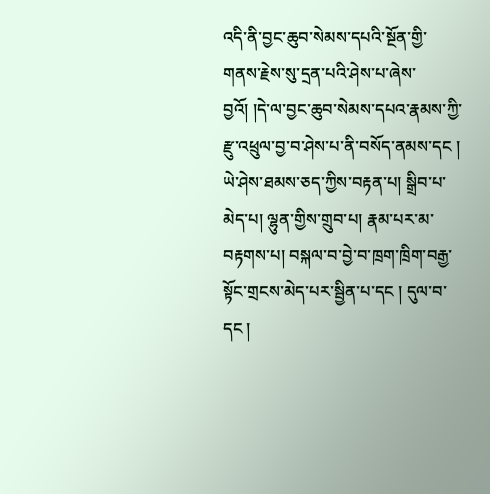འདི་ནི་བྱང་ཆུབ་སེམས་དཔའི་སྔོན་གྱི་གནས་རྗེས་སུ་དྲན་པའི་ཤེས་པ་ཞེས་བྱའོ། །དེ་ལ་བྱང་ཆུབ་སེམས་དཔའ་རྣམས་ཀྱི་རྫུ་འཕྲུལ་བྱ་བ་ཤེས་པ་ནི་བསོད་ནམས་དང ། ཡེ་ཤེས་ཐམས་ཅད་ཀྱིས་བརྟན་པ། སྒྲིབ་པ་མེད་པ། ལྷུན་གྱིས་གྲུབ་པ། རྣམ་པར་མ་བརྟགས་པ། བསྐལ་བ་བྱེ་བ་ཁྲག་ཁྲིག་བརྒྱ་སྟོང་གྲངས་མེད་པར་སྦྱིན་པ་དང ། དུལ་བ་དང །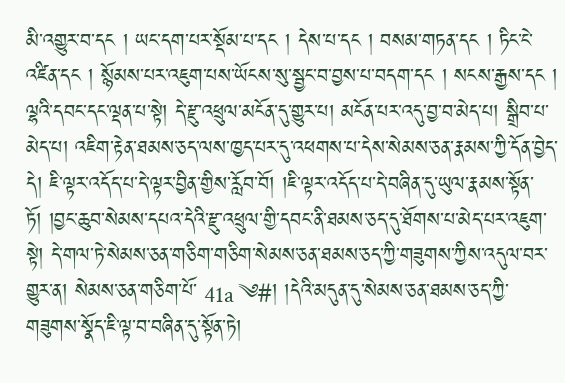མི་འགྱུར་བ་དང ། ཡང་དག་པར་སྡོམ་པ་དང ། དེས་པ་དང ། བསམ་གཏན་དང ། ཏིང་ངེ་འཛིན་དང ། སྙོམས་པར་འཇུག་པས་ཡོངས་སུ་སྦྱང་བ་བྱས་པ་བདག་དང ། སངས་རྒྱས་དང ། ལྷའི་དབང་དང་ལྡན་པ་སྟེ། དེ་རྫུ་འཕྲུལ་མངོན་དུ་གྱུར་པ། མངོན་པར་འདུ་བྱ་བ་མེད་པ། སྒྲིབ་པ་མེད་པ། འཇིག་རྟེན་ཐམས་ཅད་ལས་ཁྱད་པར་དུ་འཕགས་པ་དེས་སེམས་ཅན་རྣམས་ཀྱི་དོན་བྱེད་དེ། ཇི་ལྟར་འདོད་པ་དེ་ལྟར་བྱིན་གྱིས་རློབ་བོ། །ཇི་ལྟར་འདོད་པ་དེ་བཞིན་དུ་ཡུལ་རྣམས་སྟོན་ཏོ། །བྱང་ཆུབ་སེམས་དཔའ་དེའི་རྫུ་འཕྲུལ་གྱི་དབང་ནི་ཐམས་ཅད་དུ་ཐོགས་པ་མེད་པར་འཇུག་སྟེ། དེ་གལ་ཏེ་སེམས་ཅན་གཅིག་གཅིག་སེམས་ཅན་ཐམས་ཅད་ཀྱི་གཟུགས་ཀྱིས་འདུལ་བར་གྱུར་ན། སེམས་ཅན་གཅིག་པོ་ 41a ༄#། །དེའི་མདུན་དུ་སེམས་ཅན་ཐམས་ཅད་ཀྱི་གཟུགས་སྣོད་ཇི་ལྟ་བ་བཞིན་དུ་སྟོན་ཏེ།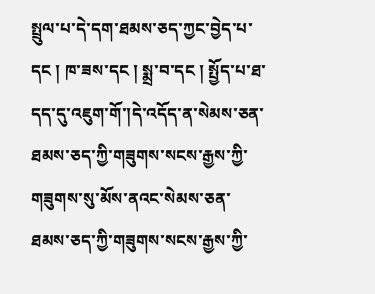སྤྲུལ་པ་དེ་དག་ཐམས་ཅད་ཀྱང་བྱེད་པ་དང ། ཁ་ཟས་དང ། སྨྲ་བ་དང ། སྤྱོད་པ་ཐ་དད་དུ་འཇུག་གོ་།དེ་འདོད་ན་སེམས་ཅན་ཐམས་ཅད་ཀྱི་གཟུགས་སངས་རྒྱས་ཀྱི་གཟུགས་སུ་མོས་ནའང་སེམས་ཅན་ཐམས་ཅད་ཀྱི་གཟུགས་སངས་རྒྱས་ཀྱི་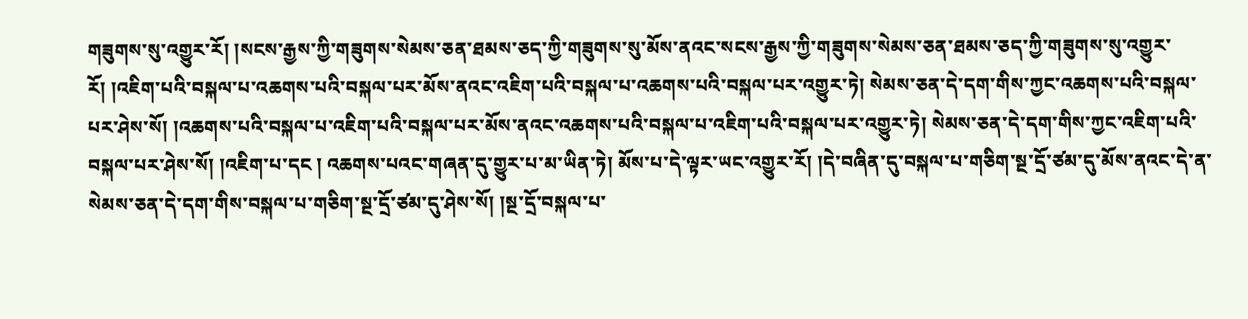གཟུགས་སུ་འགྱུར་རོ། །སངས་རྒྱས་ཀྱི་གཟུགས་སེམས་ཅན་ཐམས་ཅད་ཀྱི་གཟུགས་སུ་མོས་ནའང་སངས་རྒྱས་ཀྱི་གཟུགས་སེམས་ཅན་ཐམས་ཅད་ཀྱི་གཟུགས་སུ་འགྱུར་རོ། །འཇིག་པའི་བསྐལ་པ་འཆགས་པའི་བསྐལ་པར་མོས་ནའང་འཇིག་པའི་བསྐལ་པ་འཆགས་པའི་བསྐལ་པར་འགྱུར་ཏེ། སེམས་ཅན་དེ་དག་གིས་ཀྱང་འཆགས་པའི་བསྐལ་པར་ཤེས་སོ། །འཆགས་པའི་བསྐལ་པ་འཇིག་པའི་བསྐལ་པར་མོས་ནའང་འཆགས་པའི་བསྐལ་པ་འཇིག་པའི་བསྐལ་པར་འགྱུར་ཏེ། སེམས་ཅན་དེ་དག་གིས་ཀྱང་འཇིག་པའི་བསྐལ་པར་ཤེས་སོ། །འཇིག་པ་དང ། འཆགས་པའང་གཞན་དུ་གྱུར་པ་མ་ཡིན་ཏེ། མོས་པ་དེ་ལྟར་ཡང་འགྱུར་རོ། །དེ་བཞིན་དུ་བསྐལ་པ་གཅིག་སྔ་དྲོ་ཙམ་དུ་མོས་ནའང་དེ་ན་སེམས་ཅན་དེ་དག་གིས་བསྐལ་པ་གཅིག་སྔ་དྲོ་ཙམ་དུ་ཤེས་སོ། །སྔ་དྲོ་བསྐལ་པ་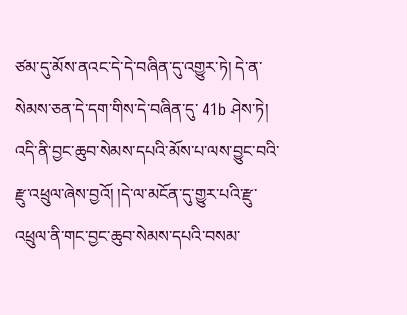ཙམ་དུ་མོས་ནའང་དེ་དེ་བཞིན་དུ་འགྱུར་ཏེ། དེ་ན་སེམས་ཅན་དེ་དག་གིས་དེ་བཞིན་དུ་ 41b ཤེས་ཏེ། འདི་ནི་བྱང་ཆུབ་སེམས་དཔའི་མོས་པ་ལས་བྱུང་བའི་རྫུ་འཕྲུལ་ཞེས་བྱའོ། །དེ་ལ་མངོན་དུ་གྱུར་པའི་རྫུ་འཕྲུལ་ནི་གང་བྱང་ཆུབ་སེམས་དཔའི་བསམ་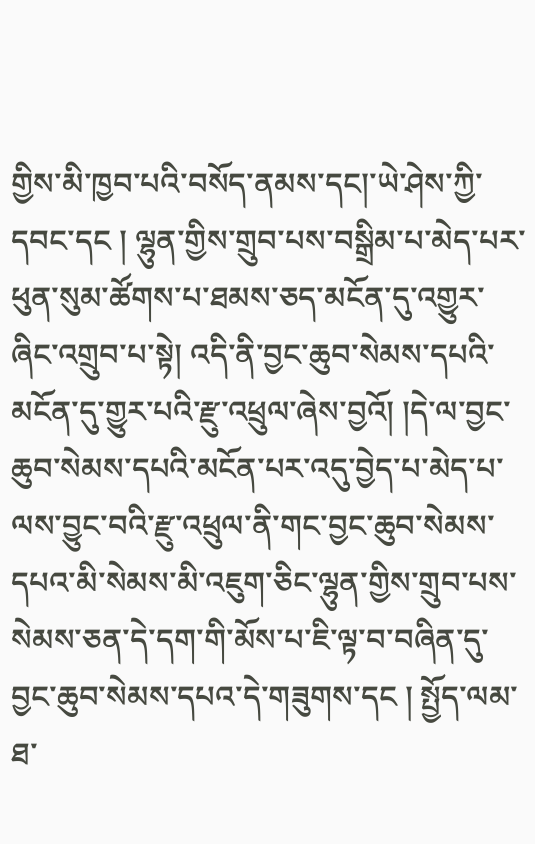གྱིས་མི་ཁྱབ་པའི་བསོད་ནམས་དང།་ཡེ་ཤེས་ཀྱི་དབང་དང ། ལྷུན་གྱིས་གྲུབ་པས་བསྒྲིམ་པ་མེད་པར་ཕུན་སུམ་ཚོགས་པ་ཐམས་ཅད་མངོན་དུ་འགྱུར་ཞིང་འགྲུབ་པ་སྟེ། འདི་ནི་བྱང་ཆུབ་སེམས་དཔའི་མངོན་དུ་གྱུར་པའི་རྫུ་འཕྲུལ་ཞེས་བྱའོ། །དེ་ལ་བྱང་ཆུབ་སེམས་དཔའི་མངོན་པར་འདུ་བྱེད་པ་མེད་པ་ལས་བྱུང་བའི་རྫུ་འཕྲུལ་ནི་གང་བྱང་ཆུབ་སེམས་དཔའ་མི་སེམས་མི་འཇུག་ཅིང་ལྷུན་གྱིས་གྲུབ་པས་སེམས་ཅན་དེ་དག་གི་མོས་པ་ཇི་ལྟ་བ་བཞིན་དུ་བྱང་ཆུབ་སེམས་དཔའ་དེ་གཟུགས་དང ། སྤྱོད་ལམ་ཐ་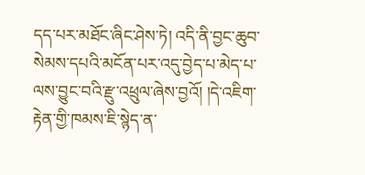དད་པར་མཐོང་ཞིང་ཤེས་ཏེ། འདི་ནི་བྱང་ཆུབ་སེམས་དཔའི་མངོན་པར་འདུ་བྱེད་པ་མེད་པ་ལས་བྱུང་བའི་རྫུ་འཕྲུལ་ཞེས་བྱའོ། །དེ་འཇིག་རྟེན་གྱི་ཁམས་ཇི་སྙེད་ན་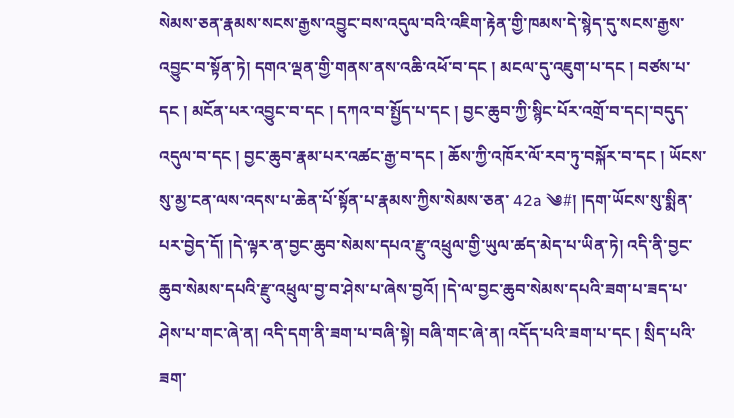སེམས་ཅན་རྣམས་སངས་རྒྱས་འབྱུང་བས་འདུལ་བའི་འཇིག་རྟེན་གྱི་ཁམས་དེ་སྙེད་དུ་སངས་རྒྱས་འབྱུང་བ་སྟོན་ཏེ། དགའ་ལྡན་གྱི་གནས་ནས་འཆི་འཕོ་བ་དང ། མངལ་དུ་འཇུག་པ་དང ། བཙས་པ་དང ། མངོན་པར་འབྱུང་བ་དང ། དཀའ་བ་སྤྱོད་པ་དང ། བྱང་ཆུབ་ཀྱི་སྙིང་པོར་འགྲོ་བ་དང།་བདུད་འདུལ་བ་དང ། བྱང་ཆུབ་རྣམ་པར་འཚང་རྒྱ་བ་དང ། ཆོས་ཀྱི་འཁོར་ལོ་རབ་ཏུ་བསྐོར་བ་དང ། ཡོངས་སུ་མྱ་ངན་ལས་འདས་པ་ཆེན་པོ་སྟོན་པ་རྣམས་ཀྱིས་སེམས་ཅན་ 42a ༄#། །དག་ཡོངས་སུ་སྨིན་པར་བྱེད་དོ། །དེ་ལྟར་ན་བྱང་ཆུབ་སེམས་དཔའ་རྫུ་འཕྲུལ་གྱི་ཡུལ་ཚད་མེད་པ་ཡིན་ཏེ། འདི་ནི་བྱང་ཆུབ་སེམས་དཔའི་རྫུ་འཕྲུལ་བྱ་བ་ཤེས་པ་ཞེས་བྱའོ། །དེ་ལ་བྱང་ཆུབ་སེམས་དཔའི་ཟག་པ་ཟད་པ་ཤེས་པ་གང་ཞེ་ན། འདི་དག་ནི་ཟག་པ་བཞི་སྟེ། བཞི་གང་ཞེ་ན། འདོད་པའི་ཟག་པ་དང ། སྲིད་པའི་ཟག་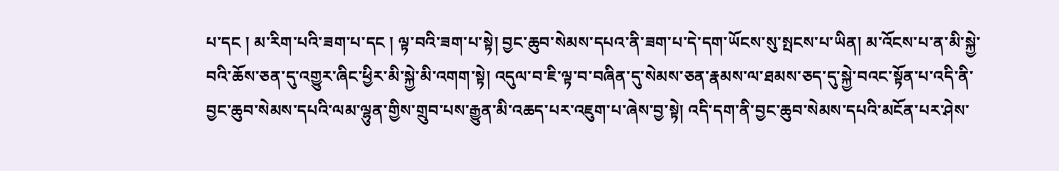པ་དང ། མ་རིག་པའི་ཟག་པ་དང ། ལྟ་བའི་ཟག་པ་སྟེ། བྱང་ཆུབ་སེམས་དཔའ་ནི་ཟག་པ་དེ་དག་ཡོངས་སུ་སྤངས་པ་ཡིན། མ་འོངས་པ་ན་མི་སྐྱེ་བའི་ཆོས་ཅན་དུ་འགྱུར་ཞིང་ཕྱིར་མི་སྐྱེ་མི་འགག་སྟེ། འདུལ་བ་ཇི་ལྟ་བ་བཞིན་དུ་སེམས་ཅན་རྣམས་ལ་ཐམས་ཅད་དུ་སྐྱེ་བའང་སྟོན་པ་འདི་ནི་བྱང་ཆུབ་སེམས་དཔའི་ལམ་ལྷུན་གྱིས་གྲུབ་པས་རྒྱུན་མི་འཆད་པར་འཇུག་པ་ཞེས་བྱ་སྟེ། འདི་དག་ནི་བྱང་ཆུབ་སེམས་དཔའི་མངོན་པར་ཤེས་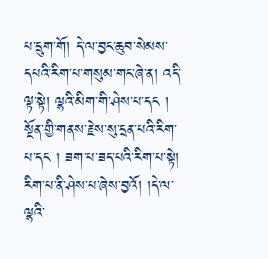པ་དྲུག་གོ། དེ་ལ་བྱང་ཆུབ་སེམས་དཔའི་རིག་པ་གསུམ་གང་ཞེ་ན། འདི་ལྟ་སྟེ། ལྷའི་མིག་གི་ཤེས་པ་དང ། སྔོན་གྱི་གནས་རྗེས་སུ་དྲན་པའི་རིག་པ་དང ། ཟག་པ་ཟད་པའི་རིག་པ་སྟེ། རིག་པ་ནི་ཤེས་པ་ཞེས་བྱའོ། །དེ་ལ་ལྷའི་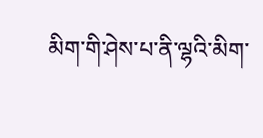མིག་གི་ཤེས་པ་ནི་ལྷའི་མིག་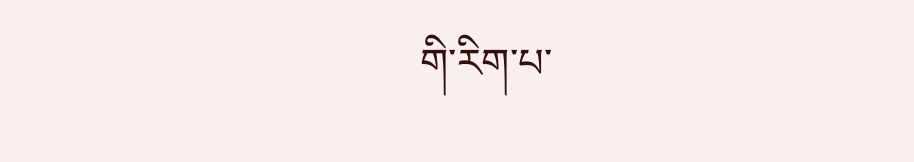གི་རིག་པ་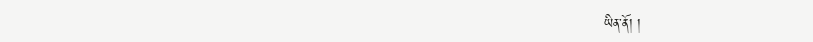ཡིན་ནོ། །